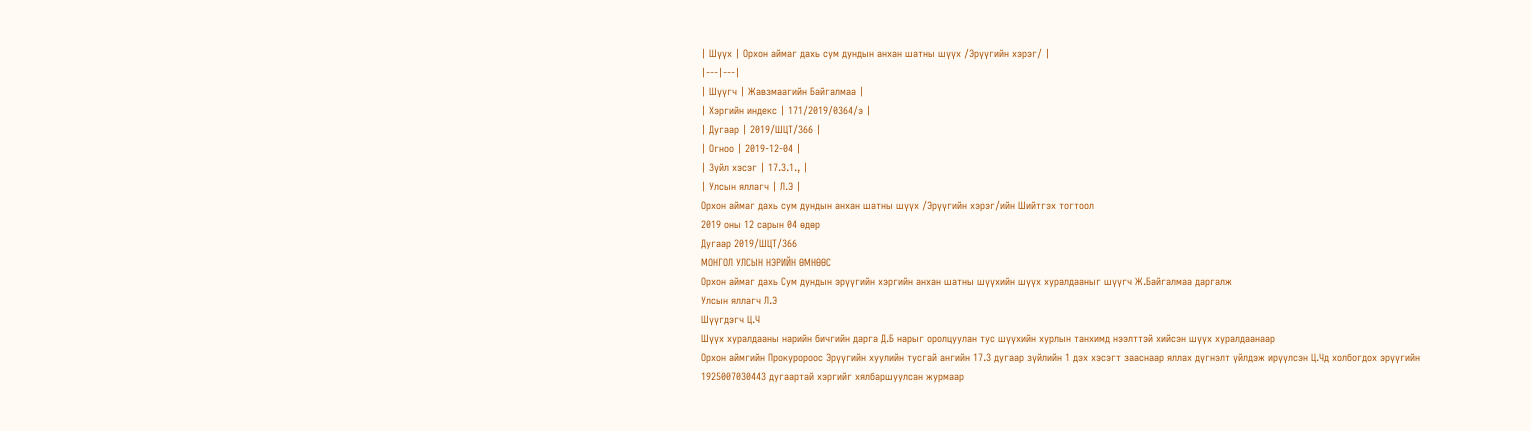| Шүүх | Орхон аймаг дахь сум дундын анхан шатны шүүх /Эрүүгийн хэрэг/ |
|---|---|
| Шүүгч | Жавзмаагийн Байгалмаа |
| Хэргийн индекс | 171/2019/0364/э |
| Дугаар | 2019/ШЦТ/366 |
| Огноо | 2019-12-04 |
| Зүйл хэсэг | 17.3.1., |
| Улсын яллагч | Л.Э |
Орхон аймаг дахь сум дундын анхан шатны шүүх /Эрүүгийн хэрэг/ийн Шийтгэх тогтоол
2019 оны 12 сарын 04 өдөр
Дугаар 2019/ШЦТ/366
МОНГОЛ УЛСЫН НЭРИЙН ӨМНӨӨС
Орхон аймаг дахь Сум дундын эрүүгийн хэргийн анхан шатны шүүхийн шүүх хуралдааныг шүүгч Ж.Байгалмаа даргалж
Улсын яллагч Л.Э
Шүүгдэгч Ц.Ч
Шүүх хуралдааны нарийн бичгийн дарга Д.Б нарыг оролцуулан тус шүүхийн хурлын танхимд нээлттэй хийсэн шүүх хуралдаанаар
Орхон аймгийн Прокуророос Эрүүгийн хуулийн тусгай ангийн 17.3 дугаар зүйлийн 1 дэх хэсэгт зааснаар яллах дүгнэлт үйлдэж ирүүлсэн Ц.Чд холбогдох эрүүгийн 1925007030443 дугаартай хэргийг хялбаршуулсан журмаар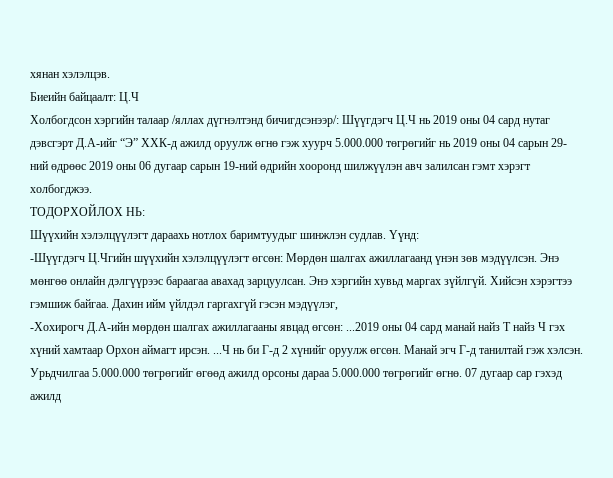хянан хэлэлцэв.
Биеийн байцаалт: Ц.Ч
Холбогдсон хэргийн талаар /яллах дүгнэлтэнд бичигдсэнээр/: Шүүгдэгч Ц.Ч нь 2019 оны 04 сард нутаг дэвсгэрт Д.А-ийг “Э” ХХК-д ажилд оруулж өгнө гэж хуурч 5.000.000 төгрөгийг нь 2019 оны 04 сарын 29-ний өдрөөс 2019 оны 06 дугаар сарын 19-ний өдрийн хооронд шилжүүлэн авч залилсан гэмт хэрэгт холбогджээ.
ТОДОРХОЙЛОХ НЬ:
Шүүхийн хэлэлцүүлэгт дараахь нотлох баримтуудыг шинжлэн судлав. Үүнд:
-Шүүгдэгч Ц.Чгийн шүүхийн хэлэлцүүлэгт өгсөн: Мөрдөн шалгах ажиллагаанд үнэн зөв мэдүүлсэн. Энэ мөнгөө онлайн дэлгүүрээс бараагаа авахад зарцуулсан. Энэ хэргийн хувьд маргах зүйлгүй. Хийсэн хэрэгтээ гэмшиж байгаа. Дахин ийм үйлдэл гаргахгүй гэсэн мэдүүлэг,
-Хохирогч Д.А-ийн мөрдөн шалгах ажиллагааны явцад өгсөн: ...2019 оны 04 сард манай найз Т найз Ч гэх хүний хамтаар Орхон аймагт ирсэн. ...Ч нь би Г-д 2 хүнийг оруулж өгсөн. Манай эгч Г-д танилтай гэж хэлсэн. Урьдчилгаа 5.000.000 төгрөгийг өгөөд ажилд орсоны дараа 5.000.000 төгрөгийг өгнө. 07 дугаар сар гэхэд ажилд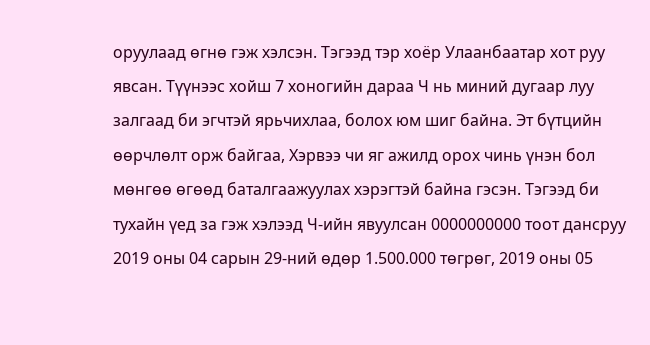оруулаад өгнө гэж хэлсэн. Тэгээд тэр хоёр Улаанбаатар хот руу явсан. Түүнээс хойш 7 хоногийн дараа Ч нь миний дугаар луу залгаад би эгчтэй ярьчихлаа, болох юм шиг байна. Эт бүтцийн өөрчлөлт орж байгаа, Хэрвээ чи яг ажилд орох чинь үнэн бол мөнгөө өгөөд баталгаажуулах хэрэгтэй байна гэсэн. Тэгээд би тухайн үед за гэж хэлээд Ч-ийн явуулсан 0000000000 тоот дансруу 2019 оны 04 сарын 29-ний өдөр 1.500.000 төгрөг, 2019 оны 05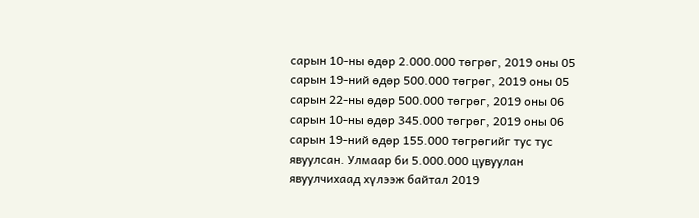сарын 10-ны өдөр 2.000.000 төгрөг, 2019 оны 05 сарын 19-ний өдөр 500.000 төгрөг, 2019 оны 05 сарын 22-ны өдөр 500.000 төгрөг, 2019 оны 06 сарын 10-ны өдөр 345.000 төгрөг, 2019 оны 06 сарын 19-ний өдөр 155.000 төгрөгийг тус тус явуулсан. Улмаар би 5.000.000 цувуулан явуулчихаад хүлээж байтал 2019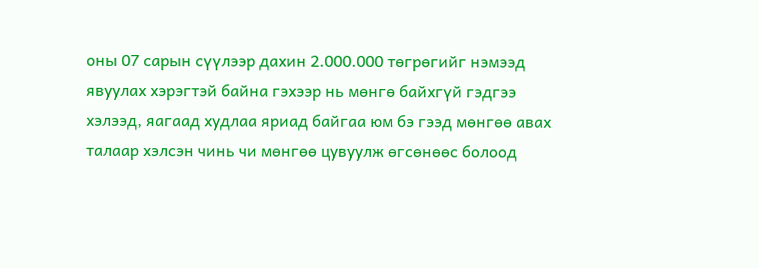оны 07 сарын сүүлээр дахин 2.000.000 төгрөгийг нэмээд явуулах хэрэгтэй байна гэхээр нь мөнгө байхгүй гэдгээ хэлээд, яагаад худлаа яриад байгаа юм бэ гээд мөнгөө авах талаар хэлсэн чинь чи мөнгөө цувуулж өгсөнөөс болоод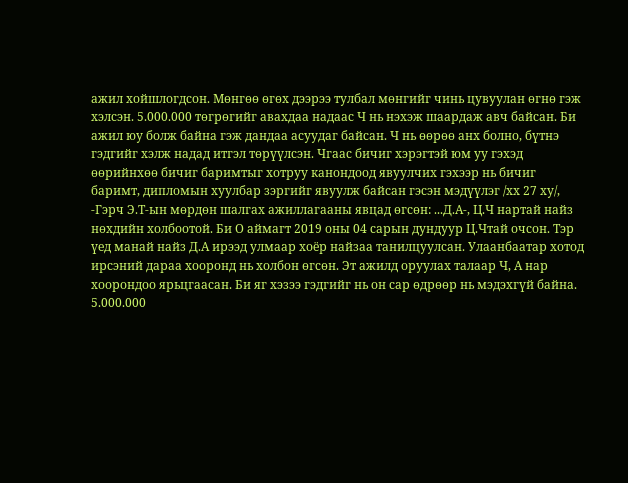ажил хойшлогдсон. Мөнгөө өгөх дээрээ тулбал мөнгийг чинь цувуулан өгнө гэж хэлсэн. 5.000.000 төгрөгийг авахдаа надаас Ч нь нэхэж шаардаж авч байсан. Би ажил юу болж байна гэж дандаа асуудаг байсан. Ч нь өөрөө анх болно, бүтнэ гэдгийг хэлж надад итгэл төрүүлсэн. Чгаас бичиг хэрэгтэй юм уу гэхэд өөрийнхөө бичиг баримтыг хотруу канондоод явуулчих гэхээр нь бичиг баримт, дипломын хуулбар зэргийг явуулж байсан гэсэн мэдүүлэг /хх 27 ху/,
-Гэрч Э.Т-ын мөрдөн шалгах ажиллагааны явцад өгсөн: ...Д.А-, Ц.Ч нартай найз нөхдийн холбоотой. Би О аймагт 2019 оны 04 сарын дундуур Ц.Чтай очсон. Тэр үед манай найз Д.А ирээд улмаар хоёр найзаа танилцуулсан. Улаанбаатар хотод ирсэний дараа хооронд нь холбон өгсөн. Эт ажилд оруулах талаар Ч, А нар хоорондоо ярьцгаасан. Би яг хэзээ гэдгийг нь он сар өдрөөр нь мэдэхгүй байна. 5.000.000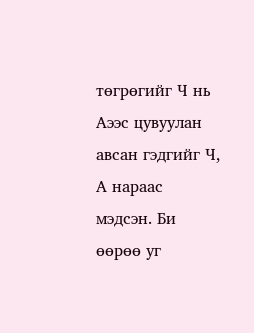төгрөгийг Ч нь Аээс цувуулан авсан гэдгийг Ч, А нараас мэдсэн. Би өөрөө уг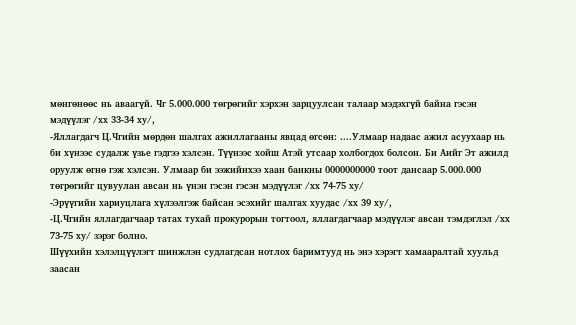мөнгөнөөс нь аваагүй. Чг 5.000.000 төгрөгийг хэрхэн зарцуулсан талаар мэдэхгүй байна гэсэн мэдүүлэг /хх 33-34 ху/,
-Яллагдагч Ц.Чгийн мөрдөн шалгах ажиллагааны явцад өгсөн: ....Улмаар надаас ажил асуухаар нь би хүнээс судалж үзье гэдгээ хэлсэн. Түүнээс хойш Атэй утсаар холбогдох болсон. Би Аийг Эт ажилд оруулж өгнө гэж хэлсэн. Улмаар би ээжийнхээ хаан банкны 0000000000 тоот дансаар 5.000.000 төгрөгийг цувуулан авсан нь үнэн гэсэн гэсэн мэдүүлэг /хх 74-75 ху/
-Эрүүгийн хариуцлага хүлээлгэж байсан эсэхийг шалгах хуудас /хх 39 ху/,
-Ц.Чгийн яллагдагчаар татах тухай прокурорын тогтоол, яллагдагчаар мэдүүлэг авсан тэмдэглэл /хх 73-75 ху/ зэрэг болно.
Шүүхийн хэлэлцүүлэгт шинжлэн судлагдсан нотлох баримтууд нь энэ хэрэгт хамааралтай хуульд заасан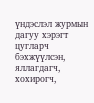үндэслэл журмын дагуу хэрэгт цугларч бэхжүүлсэн, яллагдагч, хохирогч,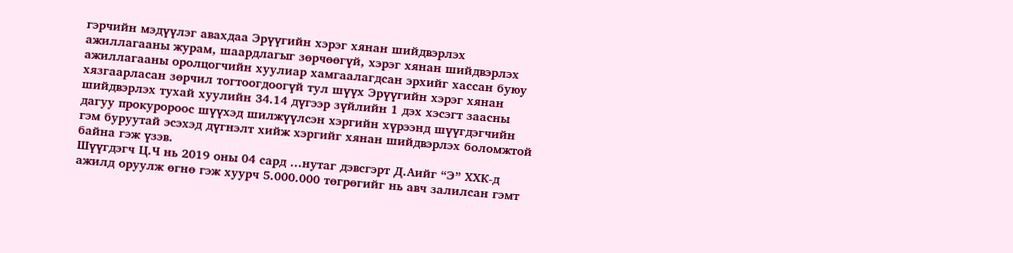гэрчийн мэдүүлэг авахдаа Эрүүгийн хэрэг хянан шийдвэрлэх ажиллагааны журам, шаардлагыг зөрчөөгүй, хэрэг хянан шийдвэрлэх ажиллагааны оролцогчийн хуулиар хамгаалагдсан эрхийг хассан буюу хязгаарласан зөрчил тогтоогдоогүй тул шүүх Эрүүгийн хэрэг хянан шийдвэрлэх тухай хуулийн 34.14 дүгээр зүйлийн 1 дэх хэсэгт заасны дагуу прокуророос шүүхэд шилжүүлсэн хэргийн хүрээнд шүүгдэгчийн гэм буруутай эсэхэд дүгнэлт хийж хэргийг хянан шийдвэрлэх боломжтой байна гэж үзэв.
Шүүгдэгч Ц.Ч нь 2019 оны 04 сард ...нутаг дэвсгэрт Д.Аийг “Э” ХХК-д ажилд оруулж өгнө гэж хуурч 5.000.000 төгрөгийг нь авч залилсан гэмт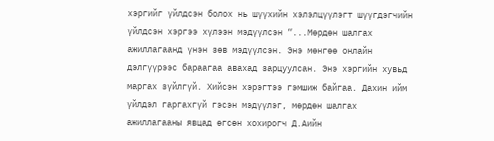хэргийг үйлдсэн болох нь шүүхийн хэлэлцүүлэгт шүүгдэгчийн үйлдсэн хэргээ хүлээн мэдүүлсэн “...Мөрдөн шалгах ажиллагаанд үнэн зөв мэдүүлсэн. Энэ мөнгөө онлайн дэлгүүрээс бараагаа авахад зарцуулсан. Энэ хэргийн хувьд маргах зүйлгүй. Хийсэн хэрэгтээ гэмшиж байгаа. Дахин ийм үйлдэл гаргахгүй гэсэн мэдүүлэг, мөрдөн шалгах ажиллагааны явцад өгсөн хохирогч Д.Аийн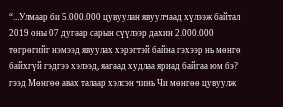“...Улмаар би 5.000.000 цувуулан явуулчаад хүлээж байтал 2019 оны 07 дугаар сарын сүүлээр дахин 2.000.000 төгрөгийг нэмээд явуулах хэрэгтэй байна гэхээр нь мөнгө байхгүй гэдгээ хэлээд, яагаад худлаа яриад байгаа юм бэ? гээд Мөнгөө авах талаар хэлсэн чинь Чи мөнгөө цувуулж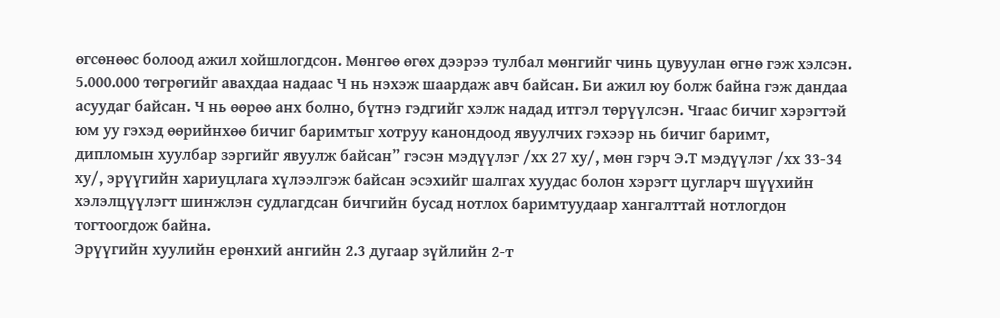өгсөнөөс болоод ажил хойшлогдсон. Мөнгөө өгөх дээрээ тулбал мөнгийг чинь цувуулан өгнө гэж хэлсэн. 5.000.000 төгрөгийг авахдаа надаас Ч нь нэхэж шаардаж авч байсан. Би ажил юу болж байна гэж дандаа асуудаг байсан. Ч нь өөрөө анх болно, бүтнэ гэдгийг хэлж надад итгэл төрүүлсэн. Чгаас бичиг хэрэгтэй юм уу гэхэд өөрийнхөө бичиг баримтыг хотруу канондоод явуулчих гэхээр нь бичиг баримт, дипломын хуулбар зэргийг явуулж байсан” гэсэн мэдүүлэг /хх 27 ху/, мөн гэрч Э.Т мэдүүлэг /хх 33-34 ху/, эрүүгийн хариуцлага хүлээлгэж байсан эсэхийг шалгах хуудас болон хэрэгт цугларч шүүхийн хэлэлцүүлэгт шинжлэн судлагдсан бичгийн бусад нотлох баримтуудаар хангалттай нотлогдон тогтоогдож байна.
Эрүүгийн хуулийн ерөнхий ангийн 2.3 дугаар зүйлийн 2-т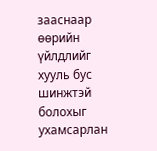зааснаар өөрийн үйлдлийг хууль бус шинжтэй болохыг ухамсарлан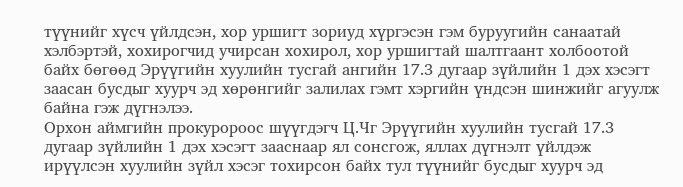түүнийг хүсч үйлдсэн, хор уршигт зориуд хүргэсэн гэм буруугийн санаатай хэлбэртэй, хохирогчид учирсан хохирол, хор уршигтай шалтгаант холбоотой байх бөгөөд Эрүүгийн хуулийн тусгай ангийн 17.3 дугаар зүйлийн 1 дэх хэсэгт заасан бусдыг хуурч эд хөрөнгийг залилах гэмт хэргийн үндсэн шинжийг агуулж байна гэж дүгнэлээ.
Орхон аймгийн прокуророос шүүгдэгч Ц.Чг Эрүүгийн хуулийн тусгай 17.3 дугаар зүйлийн 1 дэх хэсэгт зааснаар ял сонсгож, яллах дүгнэлт үйлдэж ирүүлсэн хуулийн зүйл хэсэг тохирсон байх тул түүнийг бусдыг хуурч эд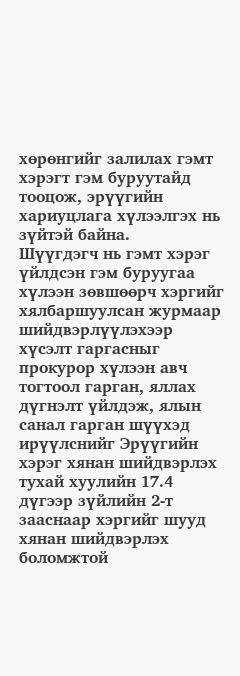хөрөнгийг залилах гэмт хэрэгт гэм буруутайд тооцож, эрүүгийн хариуцлага хүлээлгэх нь зүйтэй байна.
Шүүгдэгч нь гэмт хэрэг үйлдсэн гэм буруугаа хүлээн зөвшөөрч хэргийг хялбаршуулсан журмаар шийдвэрлүүлэхээр хүсэлт гаргасныг прокурор хүлээн авч тогтоол гарган, яллах дүгнэлт үйлдэж, ялын санал гарган шүүхэд ирүүлснийг Эрүүгийн хэрэг хянан шийдвэрлэх тухай хуулийн 17.4 дүгээр зүйлийн 2-т зааснаар хэргийг шууд хянан шийдвэрлэх боломжтой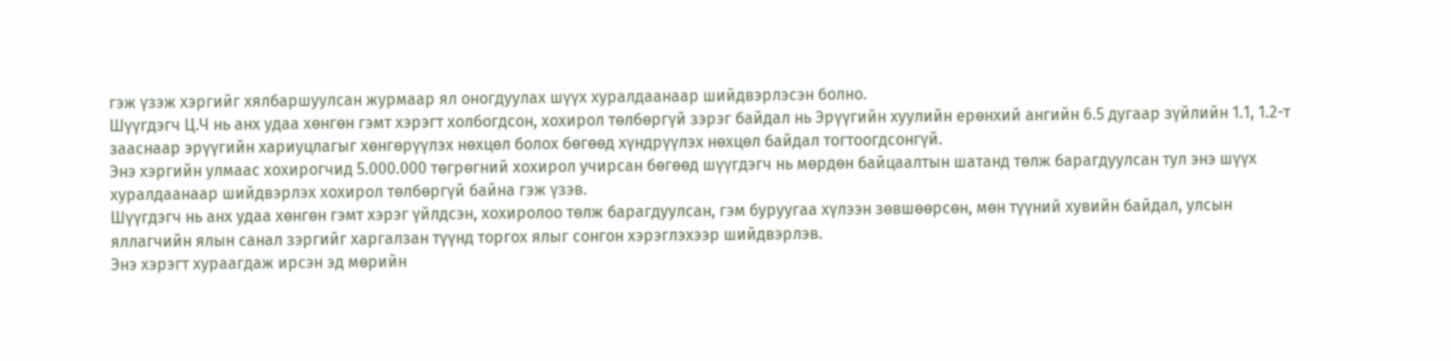гэж үзэж хэргийг хялбаршуулсан журмаар ял оногдуулах шүүх хуралдаанаар шийдвэрлэсэн болно.
Шүүгдэгч Ц.Ч нь анх удаа хөнгөн гэмт хэрэгт холбогдсон, хохирол төлбөргүй зэрэг байдал нь Эрүүгийн хуулийн ерөнхий ангийн 6.5 дугаар зүйлийн 1.1, 1.2-т зааснаар эрүүгийн хариуцлагыг хөнгөрүүлэх нөхцөл болох бөгөөд хүндрүүлэх нөхцөл байдал тогтоогдсонгүй.
Энэ хэргийн улмаас хохирогчид 5.000.000 төгрөгний хохирол учирсан бөгөөд шүүгдэгч нь мөрдөн байцаалтын шатанд төлж барагдуулсан тул энэ шүүх хуралдаанаар шийдвэрлэх хохирол төлбөргүй байна гэж үзэв.
Шүүгдэгч нь анх удаа хөнгөн гэмт хэрэг үйлдсэн, хохиролоо төлж барагдуулсан, гэм буруугаа хүлээн зөвшөөрсөн, мөн түүний хувийн байдал, улсын яллагчийн ялын санал зэргийг харгалзан түүнд торгох ялыг сонгон хэрэглэхээр шийдвэрлэв.
Энэ хэрэгт хураагдаж ирсэн эд мөрийн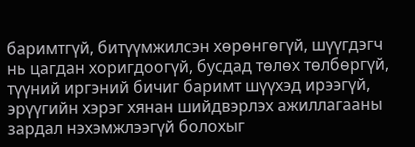баримтгүй, битүүмжилсэн хөрөнгөгүй, шүүгдэгч нь цагдан хоригдоогүй, бусдад төлөх төлбөргүй, түүний иргэний бичиг баримт шүүхэд ирээгүй, эрүүгийн хэрэг хянан шийдвэрлэх ажиллагааны зардал нэхэмжлээгүй болохыг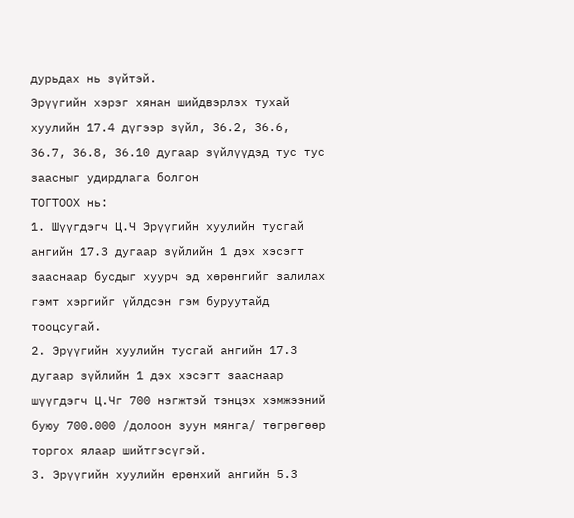дурьдах нь зүйтэй.
Эрүүгийн хэрэг хянан шийдвэрлэх тухай хуулийн 17.4 дүгээр зүйл, 36.2, 36.6, 36.7, 36.8, 36.10 дугаар зүйлүүдэд тус тус заасныг удирдлага болгон
ТОГТООХ нь:
1. Шүүгдэгч Ц.Ч Эрүүгийн хуулийн тусгай ангийн 17.3 дугаар зүйлийн 1 дэх хэсэгт зааснаар бусдыг хуурч эд хөрөнгийг залилах гэмт хэргийг үйлдсэн гэм буруутайд тооцсугай.
2. Эрүүгийн хуулийн тусгай ангийн 17.3 дугаар зүйлийн 1 дэх хэсэгт зааснаар шүүгдэгч Ц.Чг 700 нэгжтэй тэнцэх хэмжээний буюу 700.000 /долоон зуун мянга/ төгрөгөөр торгох ялаар шийтгэсүгэй.
3. Эрүүгийн хуулийн ерөнхий ангийн 5.3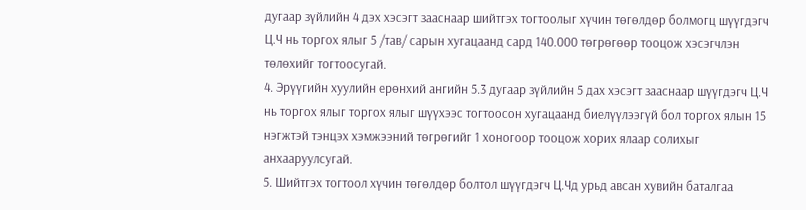дугаар зүйлийн 4 дэх хэсэгт зааснаар шийтгэх тогтоолыг хүчин төгөлдөр болмогц шүүгдэгч Ц.Ч нь торгох ялыг 5 /тав/ сарын хугацаанд сард 140.000 төгрөгөөр тооцож хэсэгчлэн төлөхийг тогтоосугай.
4. Эрүүгийн хуулийн ерөнхий ангийн 5.3 дугаар зүйлийн 5 дах хэсэгт зааснаар шүүгдэгч Ц.Ч нь торгох ялыг торгох ялыг шүүхээс тогтоосон хугацаанд биелүүлээгүй бол торгох ялын 15 нэгжтэй тэнцэх хэмжээний төгрөгийг 1 хоногоор тооцож хорих ялаар солихыг анхааруулсугай.
5. Шийтгэх тогтоол хүчин төгөлдөр болтол шүүгдэгч Ц.Чд урьд авсан хувийн баталгаа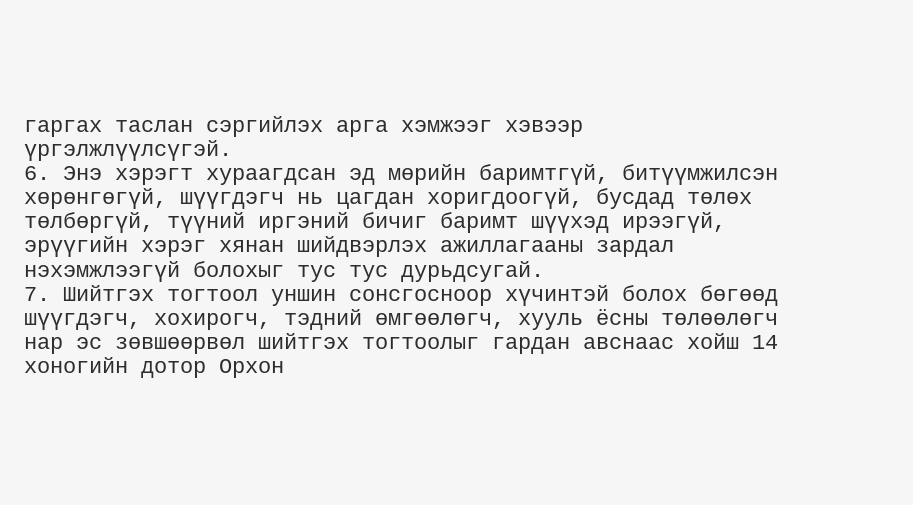гаргах таслан сэргийлэх арга хэмжээг хэвээр үргэлжлүүлсүгэй.
6. Энэ хэрэгт хураагдсан эд мөрийн баримтгүй, битүүмжилсэн хөрөнгөгүй, шүүгдэгч нь цагдан хоригдоогүй, бусдад төлөх төлбөргүй, түүний иргэний бичиг баримт шүүхэд ирээгүй, эрүүгийн хэрэг хянан шийдвэрлэх ажиллагааны зардал нэхэмжлээгүй болохыг тус тус дурьдсугай.
7. Шийтгэх тогтоол уншин сонсгосноор хүчинтэй болох бөгөөд шүүгдэгч, хохирогч, тэдний өмгөөлөгч, хууль ёсны төлөөлөгч нар эс зөвшөөрвөл шийтгэх тогтоолыг гардан авснаас хойш 14 хоногийн дотор Орхон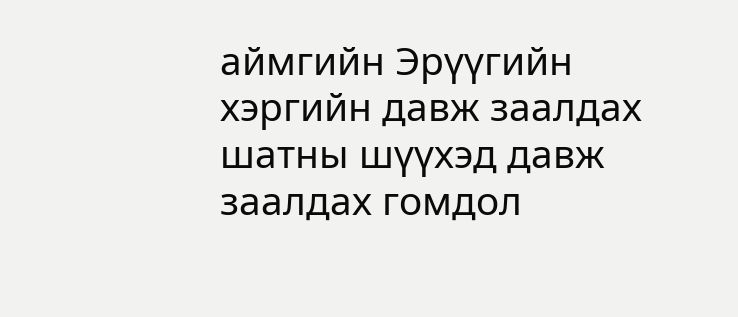аймгийн Эрүүгийн хэргийн давж заалдах шатны шүүхэд давж заалдах гомдол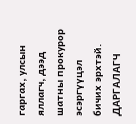гаргах, улсын яллагч, дээд шатны прокурор эсэргүүцэл бичих эрхтэй.
ДАРГАЛАГЧ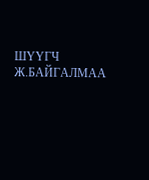ШҮҮГЧ Ж.БАЙГАЛМАА